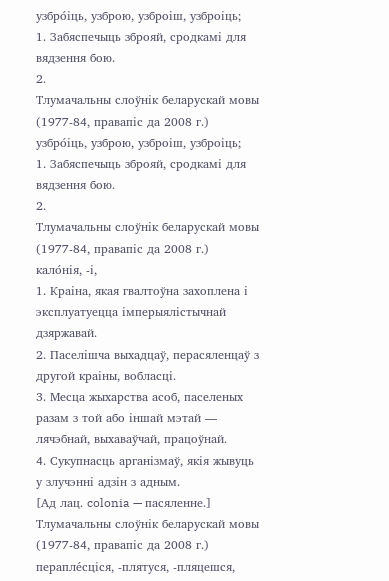узбро́іць, узброю, узброіш, узброіць;
1. Забяспечыць зброяй, сродкамі для вядзення бою.
2.
Тлумачальны слоўнік беларускай мовы (1977-84, правапіс да 2008 г.)
узбро́іць, узброю, узброіш, узброіць;
1. Забяспечыць зброяй, сродкамі для вядзення бою.
2.
Тлумачальны слоўнік беларускай мовы (1977-84, правапіс да 2008 г.)
кало́нія, ‑і,
1. Краіна, якая гвалтоўна захоплена і эксплуатуецца імперыялістычнай дзяржавай.
2. Паселішча выхадцаў, перасяленцаў з другой краіны, вобласці.
3. Месца жыхарства асоб, паселеных разам з той або іншай мэтай — лячэбнай, выхаваўчай, працоўнай.
4. Сукупнасць арганізмаў, якія жывуць у злучэнні адзін з адным.
[Ад лац. colonia — пасяленне.]
Тлумачальны слоўнік беларускай мовы (1977-84, правапіс да 2008 г.)
перапле́сціся, ‑плятуся, ‑пляцешся,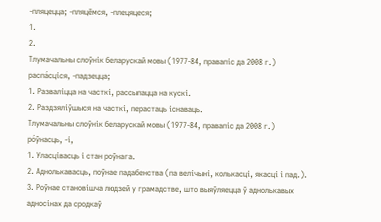‑пляцецца; ‑пляцёмся, ‑плецяцеся;
1.
2.
Тлумачальны слоўнік беларускай мовы (1977-84, правапіс да 2008 г.)
распа́сціся, ‑падзецца;
1. Разваліцца на часткі, рассыпацца на кускі.
2. Раздзяліўшыся на часткі, перастаць існаваць.
Тлумачальны слоўнік беларускай мовы (1977-84, правапіс да 2008 г.)
ро́ўнасць, ‑і,
1. Уласцівасць і стан роўнага.
2. Аднолькавасць, поўнае падабенства (па велічыні, колькасці, якасці і пад.).
3. Роўнае становішча людзей у грамадстве, што выяўляецца ў аднолькавых адносінах да сродкаў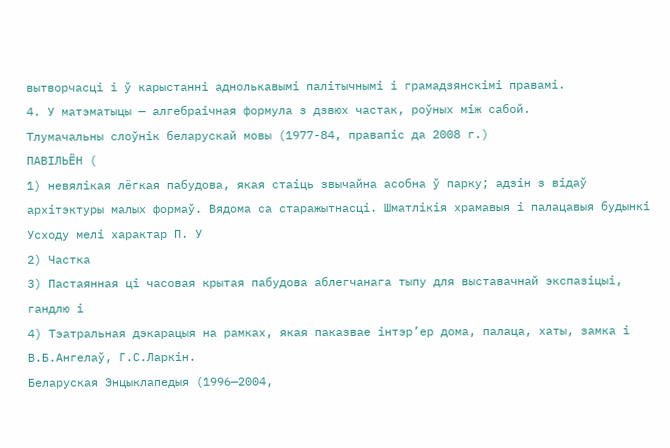вытворчасці і ў карыстанні аднолькавымі палітычнымі і грамадзянскімі правамі.
4. У матэматыцы — алгебраічная формула з дзвюх частак, роўных між сабой.
Тлумачальны слоўнік беларускай мовы (1977-84, правапіс да 2008 г.)
ПАВІЛЬЁН (
1) невялікая лёгкая пабудова, якая стаіць звычайна асобна ў парку; адзін з відаў архітэктуры малых формаў. Вядома са старажытнасці. Шматлікія храмавыя і палацавыя будынкі Усходу мелі характар П. У
2) Частка
3) Пастаянная ці часовая крытая пабудова аблегчанага тыпу для выставачнай экспазіцыі, гандлю і
4) Тэатральная дэкарацыя на рамках, якая паказвае інтэр’ер дома, палаца, хаты, замка і
В.Б.Ангелаў, Г.С.Ларкін.
Беларуская Энцыклапедыя (1996—2004,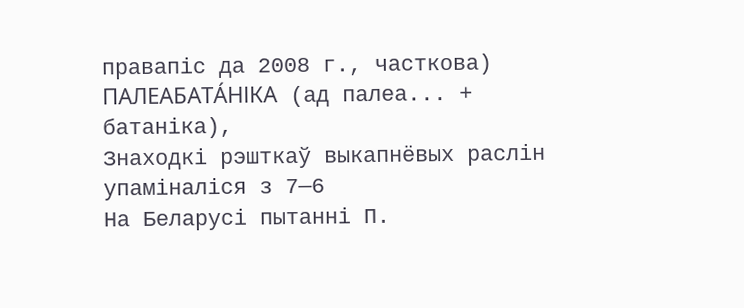правапіс да 2008 г., часткова)
ПАЛЕАБАТА́НІКА (ад палеа... + батаніка),
Знаходкі рэшткаў выкапнёвых раслін упаміналіся з 7—6
На Беларусі пытанні П.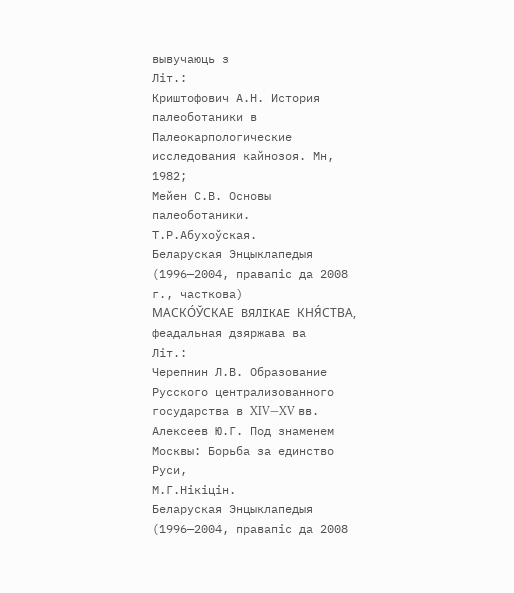вывучаюць з
Літ.:
Криштофович А.Н. История палеоботаники в
Палеокарпологические исследования кайнозоя. Мн, 1982;
Мейен С.В. Основы палеоботаники.
Т.Р.Абухоўская.
Беларуская Энцыклапедыя (1996—2004, правапіс да 2008 г., часткова)
МАСКО́ЎСКАЕ ВЯЛІКАЕ КНЯ́СТВА,
феадальная дзяржава ва
Літ.:
Черепнин Л.В. Образование Русского централизованного государства в XIV—XV вв.
Алексеев Ю.Г. Под знаменем Москвы: Борьба за единство Руси,
М.Г.Нікіцін.
Беларуская Энцыклапедыя (1996—2004, правапіс да 2008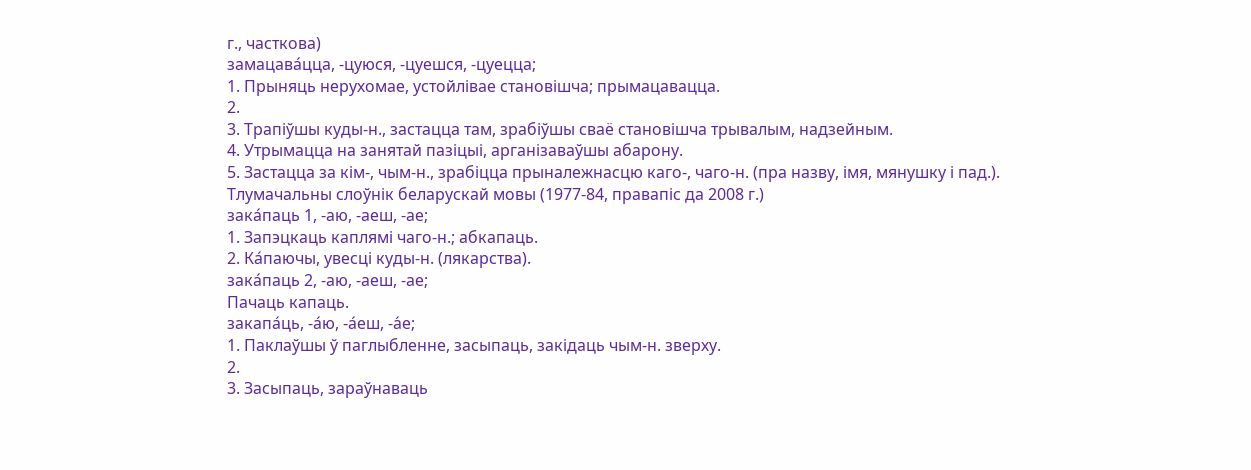г., часткова)
замацава́цца, ‑цуюся, ‑цуешся, ‑цуецца;
1. Прыняць нерухомае, устойлівае становішча; прымацавацца.
2.
3. Трапіўшы куды‑н., застацца там, зрабіўшы сваё становішча трывалым, надзейным.
4. Утрымацца на занятай пазіцыі, арганізаваўшы абарону.
5. Застацца за кім‑, чым‑н., зрабіцца прыналежнасцю каго‑, чаго‑н. (пра назву, імя, мянушку і пад.).
Тлумачальны слоўнік беларускай мовы (1977-84, правапіс да 2008 г.)
зака́паць 1, ‑аю, ‑аеш, ‑ае;
1. Запэцкаць каплямі чаго‑н.; абкапаць.
2. Ка́паючы, увесці куды‑н. (лякарства).
зака́паць 2, ‑аю, ‑аеш, ‑ае;
Пачаць капаць.
закапа́ць, ‑а́ю, ‑а́еш, ‑а́е;
1. Паклаўшы ў паглыбленне, засыпаць, закідаць чым‑н. зверху.
2.
3. Засыпаць, зараўнаваць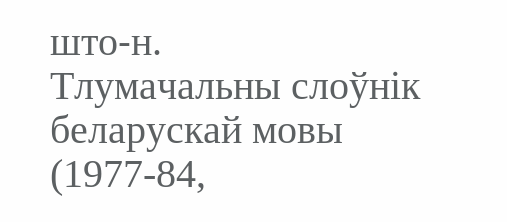што‑н.
Тлумачальны слоўнік беларускай мовы (1977-84,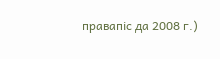правапіс да 2008 г.)